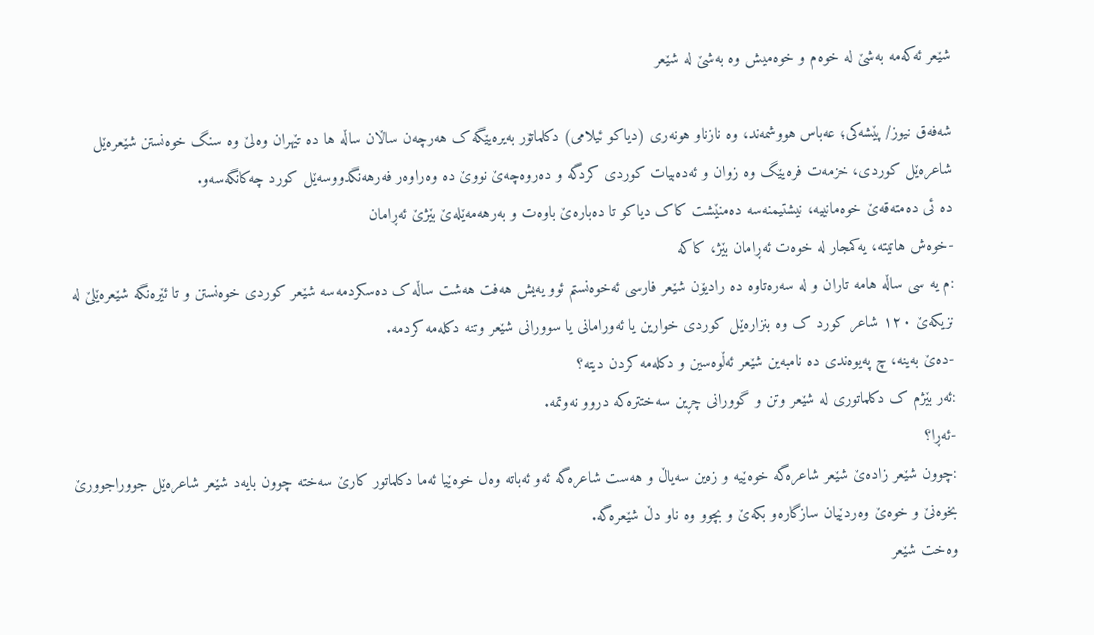شێعر ئەکەمە بەشێ لە خوەم و خوەمیش وە بەشێ لە شێعر

شەفەق نیوز/ پێشەکی؛ عەباس هووشمەند، وە نازناو هونەری (دیاکو ئیلامی) دکلماتۆر بەیرەیێگە ک هەرچەن ساڵان ساڵە ها دە تێهران وەلێ وە سنگ خوەنستن شێعرەێل شاعرەێل کوردی، خزمەت فرەیێگ وە زوان و ئەدەبیات کوردی کردگە و دەروەچەێ نووێ دە وەراوەر فەرهەنگدووسەێل کورد چەکانگەسەو.
دە ئی دەمتەقەێ خوەمانییە، نیشتیمنەسە دەمنێشت کاک دیاکو تا دەبارەێ باوەت و بەرهەمەێلەێ بێژێ ئەڕامان
-خوەش هاتیتە، یەکمجار لە خوەت ئەڕامان بێژ، کاکە
:م یە سی ساڵە هامە تاران و لە سەرەتاوە دە رادیۆن شێعر فارسی ئەخوەنستم ئوو یەیش هەفت هەشت ساڵە ک دەسکردمەسە شێعر کوردی خوەنستن و تا ئێرەنگە شێعرەێلێ لە نزیکەێ ١٢٠ شاعر کورد ک وە بنزارەێل کوردی خوارین یا ئەورامانی یا سوورانی شێعر وتنە دکلەمە کردمە.
-دەێ بەینە، چ پەیوەندی دە نامبەین شێعر ئەڵوەسین و دکلەمە کردن دیتە؟
:ئەر بێژم ک دکلماتوری لە شێعر وتن و گوورانی چڕین سەختترەکە دروو نەوتمە.
-ئەڕا؟
:چوون شێعر زادەێ شێعر شاعرەگە خوەێیە و زەین سەیاڵ و هەست شاعرەگە ئەو ئەباتە وەل خوەێیا ئەما دکلماتور کارێ سەختە چوون بایەد شێعر شاعرەێل جووراجوورێ بخوەنێ و خوەێ وەردێیان سازگارەو بکەێ و بچوو وە ناو دڵ شێعرەگە.
وەخت شێعر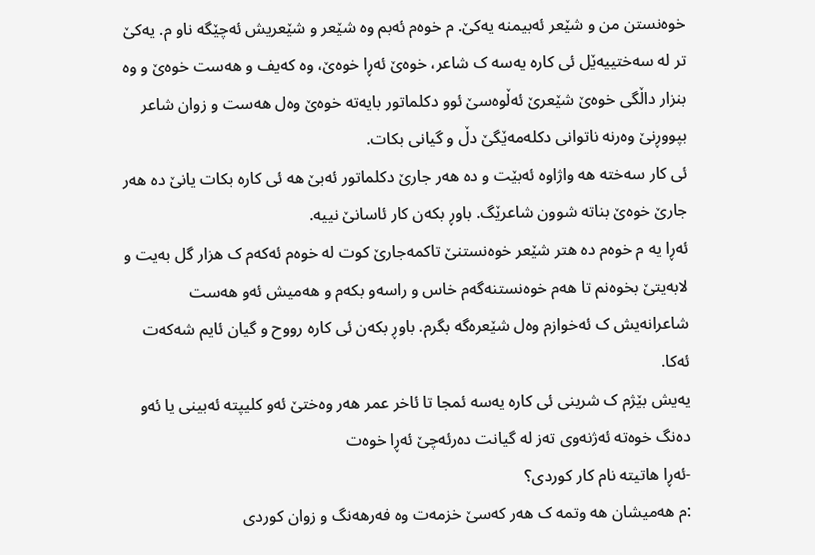خوەنستن من و شێعر ئەبیمنە یەکێ. م خوەم ئەبم وە شێعر و شێعریش ئەچێگە ناو م. یەکێ تر لە سەختییەێل ئی کارە یەسە ک شاعر، خوەێ ئەڕا خوەێ، وە کەیف و هەست خوەێ و وە بنزار داڵگی خوەێ شێعرێ ئەڵوەسێ ئوو دکلماتور بایەتە خوەێ وەل هەست و زوان شاعر بپووڕنێ وەرنە ناتوانی دکلەمەێگێ دڵ و گیانی بکات.
ئی کار سەختە هە واژاوە ئەبێت و دە هەر جارێ دکلماتور ئەبێ هە ئی کارە بکات یانێ دە هەر جارێ خوەێ بناتە شوون شاعرێگ. باوڕ بکەن کار ئاسانێ نییە.
ئەڕا یە م خوەم دە هتر شێعر خوەنستنێ تاکمەجارێ کوت لە خوەم ئەکەم ک هزار گل بەیت و لابەیتێ بخوەنم تا هەم خوەنستنەگەم خاس و راسەو بکەم و هەمیش ئەو هەست شاعرانەیش ک ئەخوازم وەل شێعرەگە بگرم. باوڕ بکەن ئی کارە رووح و گیان ئایم شەکەت ئەکا.
یەیش بێژم ک شرینی ئی کارە یەسە ئمجا تا ئاخر عمر هەر وەختێ ئەو کلیپتە ئەبینی یا ئەو دەنگ خوەتە ئەژنەوی تەز لە گیانت دەرئەچێ ئەڕا خوەت
-ئەڕا هاتیتە نام کار کوردی؟
:م هەمیشان هە وتمە ک هەر کەسێ خزمەت وە فەرهەنگ و زوان کوردی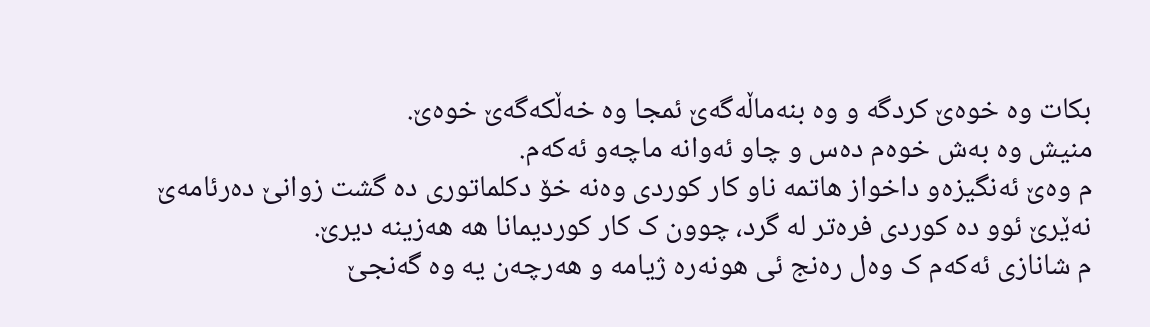بکات وە خوەێ کردگە و وە بنەماڵەگەێ ئمجا وە خەڵکەگەێ خوەێ.
منیش وە بەش خوەم دەس و چاو ئەوانە ماچەو ئەکەم.
م وەێ ئەنگیزەو داخواز هاتمە ناو کار کوردی وەنە خۆ دکلماتوری دە گشت زوانێ دەرئامەێ نەێرێ ئوو دە کوردی فرەتر لە گرد، چوون ک کار کوردیمانا هە هەزینە دیرێ.
م شانازی ئەکەم ک وەل رەنج ئی هونەرە ژیامە و هەرچەن یە وە گەنجێ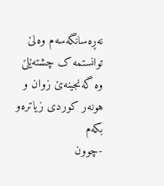نەڕەسانگەسەم وەلێ توانستمە ک چشتەێلێ وە گەنجینەێ زوان و هونەر کوردی زیاترەو بکەم
-چوون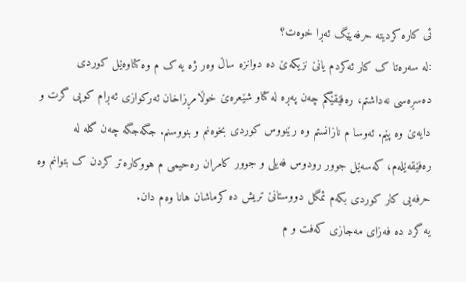ئی کارە کردیتە حرفەیێگ ئەڕا خوەت؟
:لە سەرەتا ک کار ئەکردم یانێ نزیکەێ دە دوانزە ساڵ وەر ژە یە ک م وە کتاوەێل کوردی دەسڕەسی نەداشتم، رەفێقێگم چەن پەڕە لە کتاو شێعرەێ خوڵامڕزاخان ئەرکوازی ئەڕام کوپی گرت و دایەێ وە پێم. ئەوسا م نازانستم وە رێنووس کوردی بخوەنم و بنووسنم. جگەجگە چەن گلە لە رەفێقەێلەم، کەسەێل جوور رودوس فەیلی و جوور کامران رەحیمی م هووکارەتر کردن ک بتوانم وە حرفەیی کار کوردی بکەم ئمگل دووستانێ تریش دە کرماشان هانا وەم دان.
یە گرد دە فەزای مەجازی کەفت و م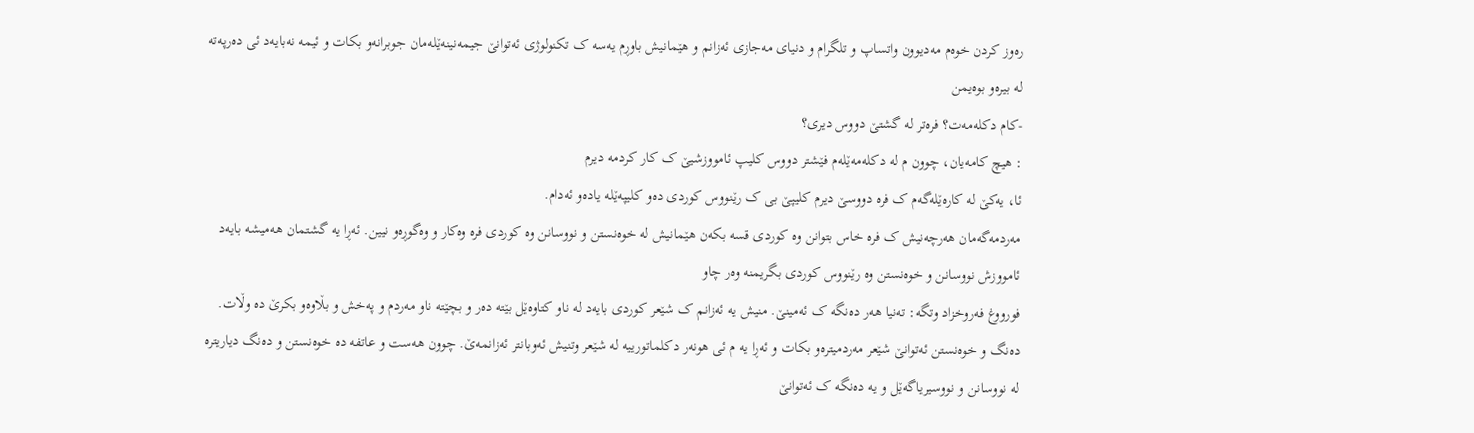رەوز کردن خوەم مەدیوون واتساپ و تلگرام و دنیای مەجازی ئەزانم و هێمانیش باوڕم یەسە ک تکنولوژی ئەتوانێ جیمەنینەێلەمان جوبرانەو بکات و ئیمە نەبایەد ئی دەرپەتە لە بیرەو بوەیمن
-کام دکلەمەت؟ فرەتر لە گشتێ دووس دیری؟
: هیچ کامەیان، چوون م لە دکلەمەێلەم فێشتر دووس کلیپ ئامووزشیێ ک کار کردمە دیرم
ئا، یەکێ لە کارەێلەگەم ک فرە دووسێ دیرم کلیپێ بی ک رێنووس کوردی دەو کلیپەێلە یادەو ئەدام.
مەردمەگەمان هەرچەنیش ک فرە خاس بتوانن وە کوردی قسە بکەن هێمانیش لە خوەنستن و نووسانن وە کوردی فرە وەکار و وەگوڕەو نیین. ئەڕا یە گشتمان هەمیشە بایەد ئامووزش نووسانن و خوەنستن وە رێنووس کوردی بگریمنە وەر چاو
فورووغ فەروخزاد وتگە: تەنیا هەر دەنگە ک ئەمینێ. منیش یە ئەزانم ک شێعر کوردی بایەد لە ناو کتاوەێل بێتە دەر و بچێتە ناو مەردم و پەخش و بڵاوەو بکرێ ده وڵات.
دەنگ و خوەنستن ئەتوانێ شێعر مەردمیترەو بکات و ئەڕا یە م ئی هونەر دکلماتورییە لە شێعر وتنیش ئەوبانتر ئەزانمەێ. چوون هەست و عاتفە دە خوەنستن و دەنگ دیاریترە لە نووسانن و نووسیریاگەێل و یه دەنگە ک ئەتوانێ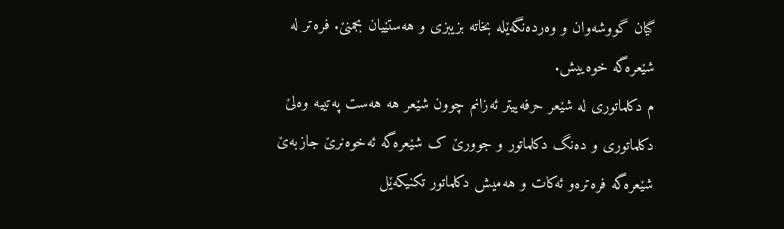گیان گووشەوان و وەردەنگەێلە بخاتە بزیبزی و هەستێیان بجمنێ. فرەتر لە شێعرەگە خوەییش.
م دکلماتوری لە شێعر حرفەییتر ئەزانم چوون شێعر هە هەست پەتییە وەلێ دکلماتوری و دەنگ دکلماتور و جوورێ ک شێعرەگە ئەخوەنرێ جازبەێ شێعرەگە فرەترەو ئەکات و هەمیش دکلماتور تکنیکەێل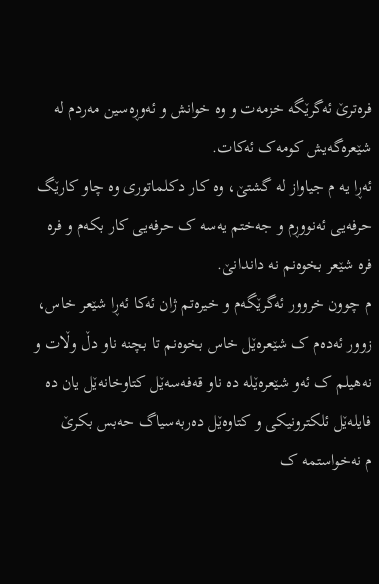فرەترێ ئەگرێگە خزمەت و وە خوانش و ئەوڕەسین مەردم لە شێعرەگەیش کومەک ئەکات.
ئەڕا یە م جیاواز لە گشتێ، وە کار دکلماتوری وە چاو کارێگ حرفەیی ئەنووڕم و جەختم یەسە ک حرفەیی کار بکەم و فرە فرە شێعر بخوەنم نە داندانێ.
م چوون خروور ئەگرێگەم و خیرەتم ژان ئەکا ئەڕا شێعر خاس، زوور ئەدەم ک شێعرەێل خاس بخوەنم تا بچنە ناو دڵ وڵات و نەهیلم ک ئەو شێعرەێلە دە ناو قەفەسەێل کتاوخانەێل یان دە فایلەێل ئلکترونیکی و کتاوەێل دەربەسیاگ حەبس بکرێ
م نەخواستمە ک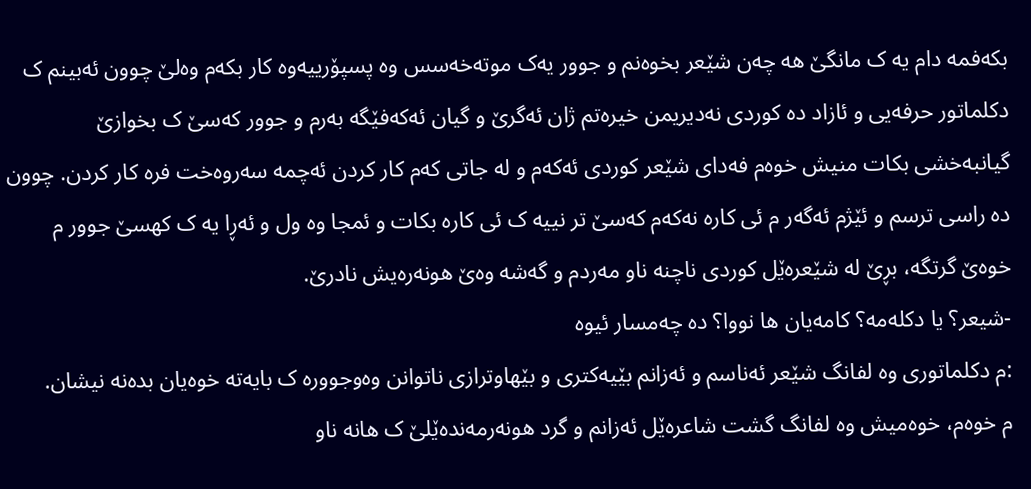بکەفمە دام یە ک مانگێ هە چەن شێعر بخوەنم و جوور یەک موتەخەسس وە پسپۆرییەوە کار بکەم وەلێ چوون ئەبینم ک دکلماتور حرفەیی و ئازاد دە کوردی نەدیریمن خیرەتم ژان ئەگرێ و گیان ئەکەفێگە بەرم و جوور کەسێ ک بخوازێ گیانبەخشی بکات منیش خوەم فەدای شێعر کوردی ئەکەم و لە جاتی کەم کار کردن ئەچمە سەروەخت فرە کار کردن. چوون دە راسی ترسم و ئێژم ئەگەر م ئی کارە نەکەم کەسێ تر نییە ک ئی کارە بکات و ئمجا وە ول و ئەڕا یە ک کهسێ جوور م خوەێ گرتگە، بڕێ لە شێعرەێل کوردی ناچنە ناو مەردم و گەشە وەێ هونەرەیش نادرێ.
-شیعر؟ یا دکلەمە؟ کامەیان ها نووا؟ دە چەمسار ئیوە
:م دکلماتوری وە لفانگ شێعر ئەناسم و ئەزانم بێیەکتری و بێهاوترازی ناتوانن وەوجوورە ک بایەتە خوەیان بدەنە نیشان.
م خوەم، خوەمیش وە لفانگ گشت شاعرەێل ئەزانم و گرد هونەرمەندەێلێ ک هانە ناو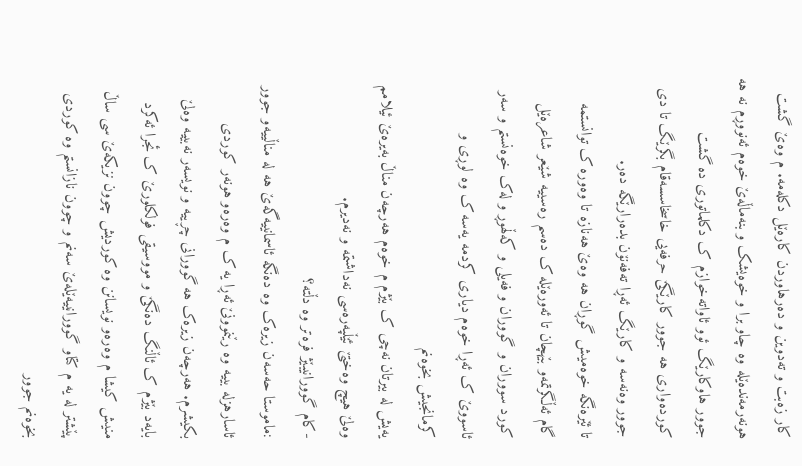کار زەبت و تەدوین و دەرهاوردن کارەێل دکلەمە. م وەێ گشت هونەرمەندەێلە وە چاو برا و خوەیشک و بنەماڵەێ خوەم ئەنووڕم نە هە جوور هاوکارێگ ئوو ئاواتەخوازم ک دکلماتوری دە گشت کوردەواری هە جوور کارێگێ حرفەیی خاسخاسسەقام بگرێگ تا دی جوور وەنەسە و کارێگ ئەڕا تەفەنۆن بدەرارێگە دەر.
تا ئێرەنگە خوەمیش گوڕان هە وەێ هەنازە تا وەورە ک توانستمە گام ئەڵگرتمەو بێهچان تا ئەورەێلە ک دەسم رەسییە شێعر شاعرەێل کورد سووران و گووران و فەیلی و کەڵهوڕ و لەک خوەنستم و سەر ئاسووێ ک ئەڕا خوەم دیاری کردمە یەسە ک وە لوڕی و کرمانجیش بخوەنم
یەیش لە بیرتان نەچی ک بێژم م خوەم هەرچەن مناڵ بەیرەێ ئیلامم وەلێ هیچ وەختێ ئێڵپەرەسی نەداشتمە و نەدیرم.
-کام گوورانیبێژ فرەتر وە دڵتە؟
:ماموستا حەسەن زیرەک وە دەنگە ئاسمانییەگەێ هە لە مناڵییەو جوور ئاسارهزلە بییە وە رێنموونێ ئەڕا یە ک م وەرەو هونەر کوردی بکیشرم. هەرچەن زیرەک هە گوورانی چڕییە و نویسەر نەبییە وەلێ بایەد بێژم ک ئاڵنگ دەنگێ و مووسیقی فولکلورێ ک ئجرا ئەکرد منیش کیشا م وەرەو نویسانن وە کوردیش چوون نزیکەێ سی ساڵ پێشتر لە یە م کتاو گوورانییەێلەێ سەنم و چوون نازانستم وە کوردی بخوەنم جوور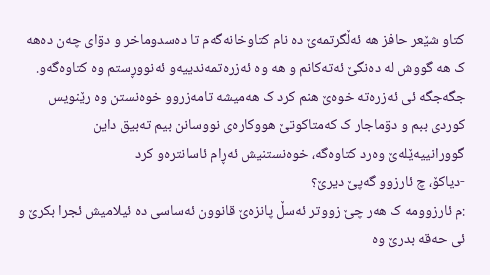کتاو شێعر حافز هە ئەڵگرتمەێ دە نام کتاوخانەگەم تا دەسدوماخر و دۊای چەن دەهە ک هە گووش لە دەنگێ ئەتەکانم و هە وە ئەزرەتمەندییەو ئەنووڕستم وە کتاوەگەو. جگەجگە ئی ئەزرەتە خوەێ هنم کرد ک هەمیشە تامەزروو خوەنستن وە رێنویس کوردی ببم و دۊماجار ک کەمتاکوتێ هووکارەی نووسانن بیم تەبیق داین گوورانییەێلەێ وەرد کتاوەگە، خوەنستنیش ئەڕام ئاسانترەو کرد
-دیاکۆ، چ ئارزوو گەپێ دیرێ؟
:م ئارزوومە ک هەر چێ زووتر ئەسڵ پانزەێ قانوون ئەساسی دە ئیلامیش ئجرا بکرێ و ئی حەقە بدرێ وە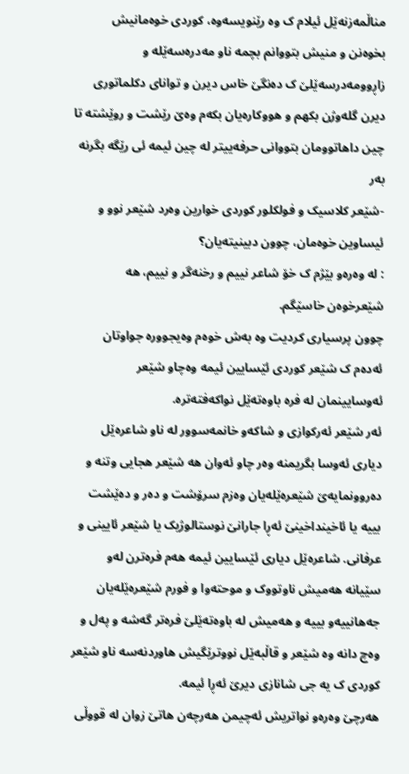مناڵمەزنەێل ئیلام ک وە رێنویسەوە، کوردی خوەمانیش بخوەنن و منیش بتووانم بچمە ناو مەدرەسەێلە و زاڕوومەدرسەێلێ ک دەنگێ خاس دیرن و توانای دکلماتوری دیرن گلەوژن بکهم و هووکارەیان بکەم وەێ رێشت و روێشتە تا چین داهاتوومان بتووانی حرفەییتر لە چین ئیمە ئی رێگە بگرنە بەر
-شێعر کلاسیک و فولکلور کوردی خوارین وەرد شێعر نوو و ئیساوین خوەمان، چوون دبینیتەیان؟
: لە وەرەو بێژم ک خۆ شاعر نییم و رخنەگر و نییم، هە شێعرخوەن خاسێگم.
چوون پرسیاری کردیت وە بەش خوەم وەیجوورە جواوتان ئەدەم ک شێعر کوردی ئێسایین ئیمە وەچاو شێعر ئەوسایینمان لە فرە باوەتەێل نواکەفتەترە.
ئەر شێعر ئەرکوازی و شاکەو خانمەسوور لە ناو شاعرەێل دیاری ئەوسا بگریمنە وەر چاو ئەوان هە شێعر هجایی وتنە و دەروونمایەێ شێعرەێلەیان وەزم سرۆشت و دەر و دەێشت بییە یا ئاخینداخینێ ئەڕا جارانێ نوستالوژیک یا شێعر ئایینی و عرفانی. شاعرەێل دیاری ئێسایین ئیمە هەم فرەترن لەو سێیانە هەمیش ناوتووک و موحتەوا و فورم شێعرەێلەیان جەهانییەو بییە و هەمیش لە باوەتەێلێ فرەتر گەشە و پەل و وەچ دانە وە شێعر و قاڵبەێل نووترێگیش هاوردنەسە ناو شێعر کوردی ک یە جی شانازی دیرێ ئەڕا ئیمە.
هەرچێ وەرەو نواتریش ئەچیمن هەرچەن هاتێ زوان لە قووڵی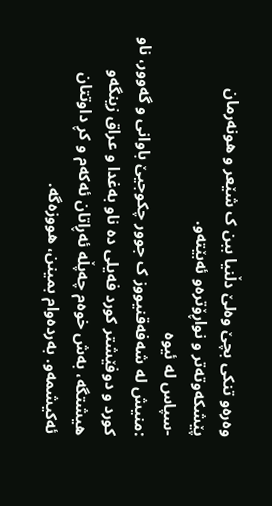وەرەو تنکی بچێ وەلێ دڵنیا ببن ک شێعر و هونەرمان پێشکەوتەتر و نواڕۆترەو ئەبێتەو.
-سپاس لە ئیوە
:منیش لە شەفەقنیووز ک جوور چکوجیێ باوانی و گەوور، ناو کورد و دوفێشتر کورد فەیلی دە ناو بەغدا و عراق زینگەو هیشتگە، بەش خوەم چەپڵه ئەڕاتان ئەکەم و کڕ داوتتان ئەکیشمەو. بەردەوام بمینن، هووزەگە.